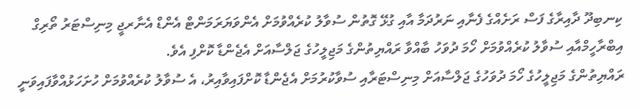ކިނބިދޫ ދާއިރާގެ ފަސް ރަށެއްގެ ފެނާއި ނަރުދަމާ އާއި ގުޅޭ ގޮތުން ސުވާލު ކުރެއްވުމަށް އެންވަޔަރަމަންޓް އެންޑް އެނާރޖީ މިނިސްޓަރު ތޯރިގް އިބްރާހީމްއާއި ސުވާލު ކުރެއްވުމަށް ހޯމަ ދުވަހު ބާއްވާ ރައްޔިތުންގެ މަޖިލީހުގެ ޖަލްސާއަށް އެޖެންޑާ ކޮށްފި އެވެ.
ރައްޔިތުންގެ މަޖިލީހުގެ ހޯމަ ދުވަހުގެ ޖަލްސާއަށް މިނިސްޓަރާއި ސުވާކުރުމަށް އެޖެންޑާ ކޮށްފައިވާއިރު، އެ ސުވާލު ކުރެއްވުމަށް ހުށަހަޅުއްވާފައިވަނީ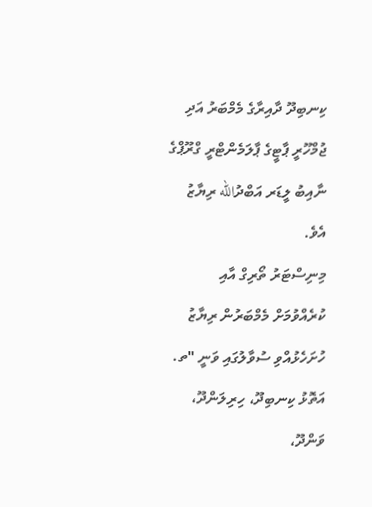ކިނބިދޫ ދާއިރާގެ މެމްބަރު އަދި ޖުމްހޫރީ ޕާޓީގެ ޕާލަމެންޓްރީ ގްރޫޕްގެ ނާއިބު ލީޑަރ އަބްދުالله ރިޔާޒު އެވެ.
މިނިސްޓަރު ތޯރިގް އާއި ކުރެއްވުމަށް މެމްބަރުން ރިޔާޒު ހުށަހެޅުއްވި ސުވާލުގައި ވަނީ "ތ. އަތޮޅު ކިނބިދޫ، ހިރިލަންދޫ، ވަންދޫ،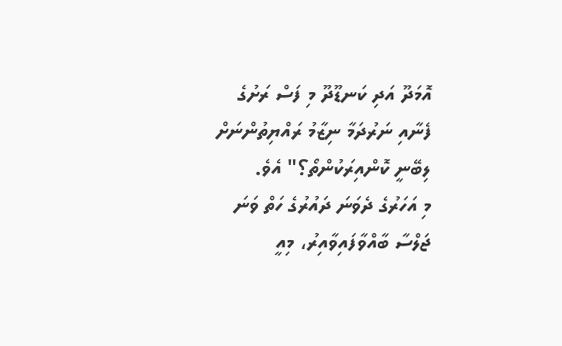އޮމަދޫ އަދި ކަނޑޫދޫ މި ފަސް ރަށުގެ ފެނާއި ނަރުދަމާ ނިޒާމު ރައްޔިތުންނަށް ލިބޭނީ ކޮންއިރަކުންތޯ؟" އެވެ.
މި އަހަރުގެ ދެވަނަ ދައުރުގެ ހަތް ވަނަ ޖަލްސާ ބާއްވާފައިވާއިރު، މިއީ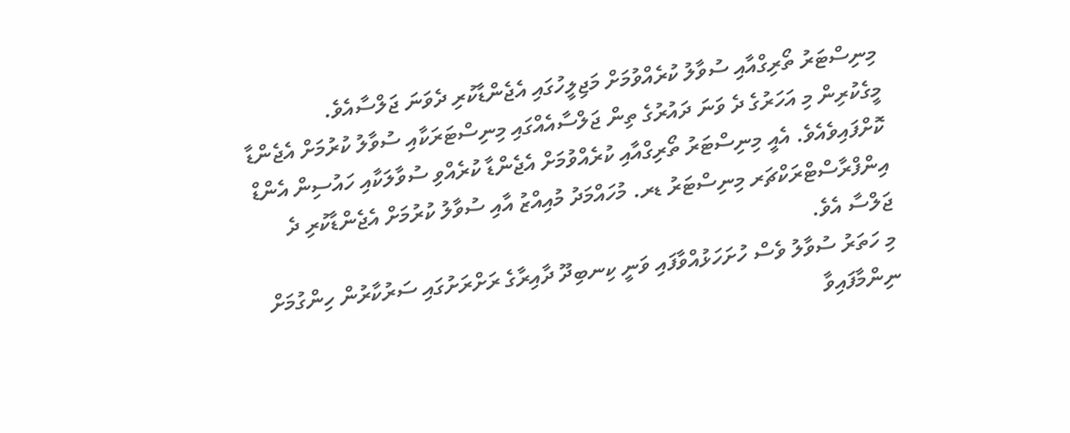މިނިސްޓަރު ތޯރިގްއާއި ސުވާލު ކުރެއްވުމަށް މަޖިލީހުގައި އެޖެންޑާކުރި ދެވަނަ ޖަލްސާއެވެ.
މީގެކުރިން މި އަހަރުގެ ދެ ވަނަ ދައުރުގެ ތިން ޖަލްސާއެއްގައި މިނިސްޓަރަކާއި ސުވާލު ކުރުމަށް އެޖެންޑާ ކޮށްފައިވެއެވެ. އެއީ މިނިސްޓަރު ތޯރިގްއާއި ކުރެއްވުމަށް އެޖެންޑާ ކުރެއްވި ސުވާލަކާއި ހައުސިން އެންޑް އިންފްރާސްޓްރަކްޗަރ މިނިސްޓަރު ޑރ. މުހައްމަދު މުއިއްޒު އާއި ސުވާލު ކުރުމަށް އެޖެންޑާކުރި ދެ ޖަލްސާ އެވެ.
މި ހަތަރު ސުވާލު ވެސް ހުށަހަޅުއްވާފައި ވަނީ ކިނބިދޫ ދާއިރާގެ ރަށްރަށުގައި ސަރުކާރުން ހިންގުމަށް ނިންމާފައިވާ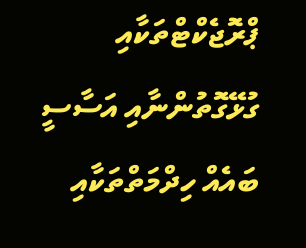ޕްރޮޖެކްޓްތަކާއި ގުޅޭގޮތުންނާއި އަސާސީ ބައެއް ހިދްމަތްތަކާއި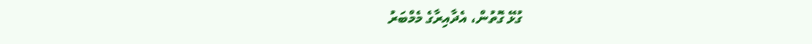ގުޅޭ ގޮތުން، އެދާއިރާގެ މެމްބަރު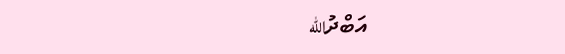އަބްދުالله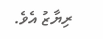ރިޔާޒު އެވެ.